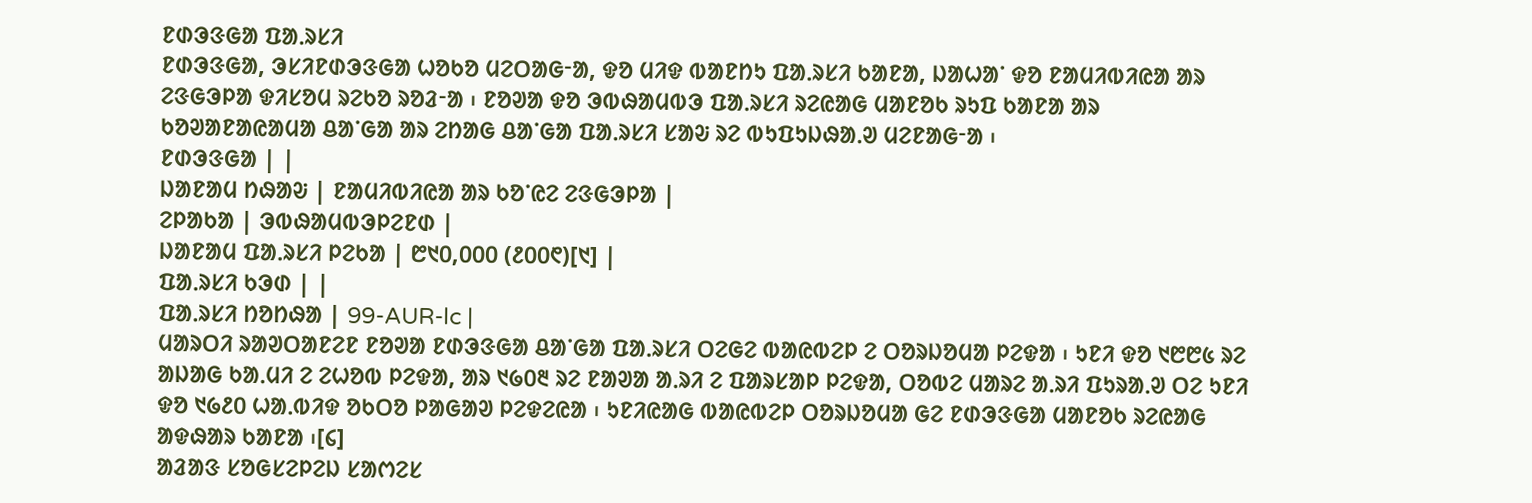ᱱᱰᱳᱝᱜᱟ ᱯᱟᱹᱨᱥᱤ
ᱱᱰᱳᱝᱜᱟ, ᱳᱥᱤᱱᱰᱳᱝᱜᱟ ᱦᱚᱠᱚ ᱢᱮᱛᱟᱜᱼᱟ, ᱫᱚ ᱢᱤᱫ ᱵᱟᱱᱴᱩ ᱯᱟᱹᱨᱥᱤ ᱠᱟᱱᱟ, ᱡᱟᱦᱟᱸ ᱫᱚ ᱱᱟᱢᱤᱵᱤᱭᱟ ᱟᱨ ᱮᱝᱜᱳᱞᱟ ᱫᱤᱥᱚᱢ ᱨᱮᱠᱚ ᱨᱚᱲᱼᱟ ᱾ ᱱᱚᱣᱟ ᱫᱚ ᱳᱵᱷᱟᱢᱵᱳ ᱯᱟᱹᱨᱥᱤ ᱨᱮᱭᱟᱜ ᱢᱟᱱᱚᱠ ᱨᱩᱯ ᱠᱟᱱᱟ ᱟᱨ ᱠᱚᱣᱟᱱᱟᱭᱟᱢᱟ ᱪᱟᱸᱜᱟ ᱟᱨ ᱮᱴᱟᱜ ᱪᱟᱸᱜᱟ ᱯᱟᱹᱨᱥᱤ ᱥᱟᱶ ᱨᱮ ᱵᱩᱯᱩᱡᱷᱟᱹᱣ ᱢᱮᱱᱟᱜᱼᱟ ᱾
ᱱᱰᱳᱝᱜᱟ | |
ᱡᱟᱱᱟᱢ ᱴᱷᱟᱶ | ᱱᱟᱢᱤᱵᱤᱭᱟ ᱟᱨ ᱠᱚᱸᱭᱮ ᱮᱝᱜᱳᱞᱟ |
ᱮᱞᱟᱠᱟ | ᱳᱵᱷᱟᱢᱵᱳᱞᱮᱱᱰ |
ᱡᱟᱱᱟᱢ ᱯᱟᱹᱨᱥᱤ ᱞᱮᱠᱟ | ᱘᱑᱐,᱐᱐᱐ (᱒᱐᱐᱖)[᱑] |
ᱯᱟᱹᱨᱥᱤ ᱠᱳᱰ | |
ᱯᱟᱹᱨᱥᱤ ᱴᱚᱴᱷᱟ | 99-AUR-lc |
ᱢᱟᱨᱛᱤ ᱨᱟᱣᱛᱟᱱᱮᱱ ᱱᱚᱣᱟ ᱱᱰᱳᱝᱜᱟ ᱪᱟᱸᱜᱟ ᱯᱟᱹᱨᱥᱤ ᱛᱮᱜᱮ ᱵᱟᱭᱵᱮᱞ ᱮ ᱛᱚᱨᱡᱚᱢᱟ ᱞᱮᱫᱟ ᱾ ᱩᱱᱤ ᱫᱚ ᱑᱘᱘᱕ ᱨᱮ ᱟᱡᱟᱜ ᱠᱟᱹᱢᱤ ᱮ ᱮᱦᱚᱵ ᱞᱮᱫᱟ, ᱟᱨ ᱑᱙᱐᱓ ᱨᱮ ᱱᱟᱣᱟ ᱟᱹᱨᱤ ᱮ ᱯᱟᱨᱥᱟᱞ ᱞᱮᱫᱟ, ᱛᱚᱵᱮ ᱢᱟᱨᱮ ᱟᱹᱨᱤ ᱯᱩᱨᱟᱹᱣ ᱛᱮ ᱩᱱᱤ ᱫᱚ ᱑᱙᱒᱐ ᱦᱟᱹᱵᱤᱫ ᱚᱠᱛᱚ ᱞᱟᱜᱟᱣ ᱞᱮᱫᱮᱭᱟ ᱾ ᱩᱱᱤᱭᱟᱜ ᱵᱟᱭᱵᱮᱞ ᱛᱚᱨᱡᱚᱢᱟ ᱜᱮ ᱱᱰᱳᱝᱜᱟ ᱢᱟᱱᱚᱠ ᱨᱮᱭᱟᱜ ᱟᱫᱷᱟᱨ ᱠᱟᱱᱟ ᱾[᱔]
ᱟᱲᱟᱝ ᱥᱚᱜᱥᱮᱞᱮᱡ ᱥᱟᱬᱮᱥ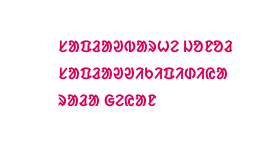ᱥᱟᱯᱲᱟᱣᱵᱟᱨᱦᱮ ᱡᱚᱱᱚᱲ
ᱥᱟᱯᱲᱟᱣᱣᱤᱠᱤᱯᱤᱰᱤᱭᱟ ᱨᱟᱲᱟ ᱜᱮᱭᱟᱱ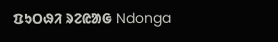ᱯᱩᱛᱷᱤ ᱨᱮᱭᱟᱜ Ndonga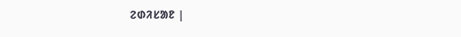ᱮᱰᱤᱥᱟᱱ |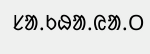ᱥᱟᱹᱠᱷᱟᱹᱭᱟᱹᱛ